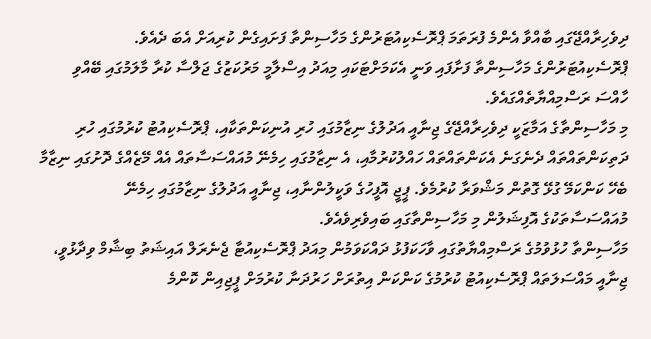ދިވެހިރާއްޖޭގައި ބާއްވާ އެންމެ ފުރަތަމަ ޕްރޮސެކިއުޓަރުންގެ މަހާސިންތާ ފަށައިގެން ކުރިއަށް އެބަ ދެއެވެ.
ޕްރޮސެކިއުޓަރުންގެ މަހާސިންތާ ފަށާފައި ވަނީ އެކަމަށްޓަކައި މިއަދު އިސްލާމީ މަރުކަޒުގެ ޖަލްސާ ކުރާ މާލަމުގައި ބޭއްވި ހާއްސަ ރަސްމިއްޔާތެއްގައެވެ.
މި މަހާސިންތާގެ އަމާޒަކީ ދިވެހިރާއްޖޭގެ ޖިނާއީ އަދުލުގެ ނިޒާމުގައި ހުރި އުނިކަންތަކާއި، ޕްރޮސެކިއުޓު ކުރުމުގައި ހުރި ދަތިކަންތައްތައް ދެނެގަނެ އެކަންތައްތައް ހައްލުކުރުމާއި، އެ ނިޒާމުގައި ހިމެނޭ މުއައްސަސާތައް އެއް މޭޒެއްގެ ދޮށުގައި ނިޒާމާ ބެހޭ ކަންކަމޭ ގުޅޭ ގޮތުން މަޝްވަރާ ކުރުމެވެ. ޕީޖީ އޮފީހުގެ ވަކީލުންނާއި، ޖިނާއީ އަދުލުގެ ނިޒާމުގައި ހިމެނޭ މުއައްސަސާތަކުގެ އޮފިޝަލުން މި މަހާސިންތާގައި ބައިވެރިވެއެވެ.
މަހާސިންތާ ހުޅުވުމުގެ ރަސްމިއްޔާތުގައި ވާހަކަފުޅު ދައްކަވަމުން މިއަދު ޕްރޮސެކިއުޓާ ޖެނެރަލް އައިޝަތު ބިޝާމް ވިދާޅުވީ، ޖިނާއީ މައްސަލަތައް ޕްރޮސެކިއުޓު ކުރުމުގެ ކަންކަން އިތުރަށް ހަރުދަނާ ކުރުމަށް ޕީޖިއިން ކޮންމެ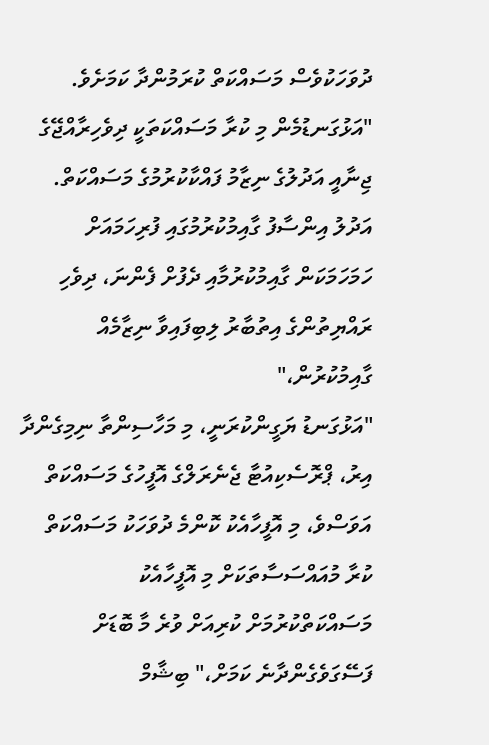ދުވަހަކުވެސް މަސައްކަތް ކުރަމުންދާ ކަމަށެވެ.
"އަޅުގަނޑުމެން މި ކުރާ މަސައްކަތަކީ ދިވެހިރާއްޖޭގެ ޖިނާއީ އަދުލުގެ ނިޒާމު ފައްކާކުރުމުގެ މަސައްކަތް. އަދުލު އިންސާފު ގާއިމުކުރުމުގައި ފުރިހަމައަށް ހަމަހަމަކަން ގާއިމުކުރުމާއި ދެފުށް ފެންނަ، ދިވެހި ރައްޔިތުންގެ އިތުބާރު ލިބިފައިވާ ނިޒާމެއް ގާއިމުކުރުން،"
"އަޅުގަނޑު ޔަގީންކުރަނީ، މި މަހާސިންތާ ނިމިގެންދާ އިރު، ޕްރޮސެކިއުޓާ ޖެނެރަލްގެ އޮފީހުގެ މަސައްކަތް އަވަސްވެ، މި އޮފީހާއެކު ކޮންމެ ދުވަހަކު މަސައްކަތް ކުރާ މުއައްސަސާތަކަށް މި އޮފީހާއެކު މަސައްކަތްކުރުމަށް ކުރިއަށް ވުރެ މާ ބޮޑަށް ފަސޭގަވެގެންދާނެ ކަމަށް،" ބިޝާމް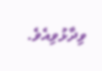ވިދާޅުވިއެވެ.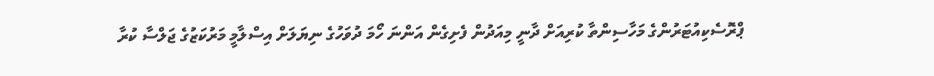ޕްރޮސެކިއުޓަރުންގެ މަހާސިންތާ ކުރިއަށް ދާނީ މިއަދުން ފެށިގެން އަންނަ ހޯމަ ދުވަހުގެ ނިޔަލަށް އިސްލާމީ މަރުކަޒުގެ ޖަލްސާ ކުރާ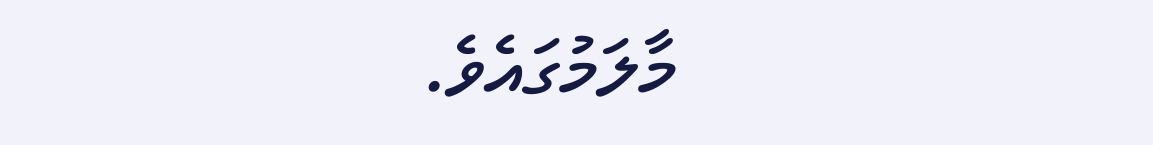މާލަމުގައެވެ.